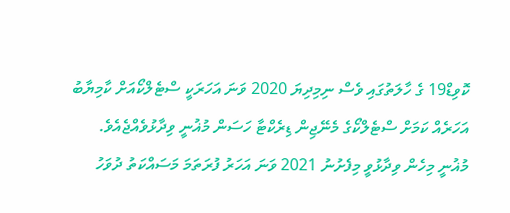ކޮވިޑް19 ގެ ހާލަތުގައި ވެސް ނިމިދިޔަ 2020 ވަނަ އަހަރަކީ ސްޓެލްކޯއަށް ކާމިޔާބު އަހަރެއް ކަމަށް ސްޓެލްކޯގެ މެނޭޖިން ޑިރެކްޓާ ހަސަން މުޣުނީ ވިދާޅުވެއްޖެއެވެ.
މުޣުނީ މިހެން ވިދާޅުވީ މިފެށުނު 2021 ވަނަ އަހަރު ފުރަތަމަ މަސައްކަތު ދުވަހު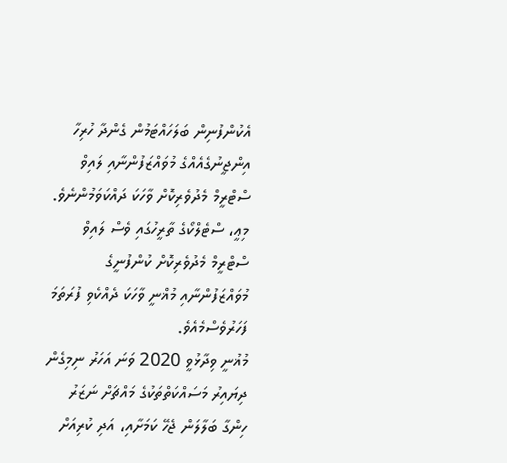އެކުންފުނިން ބަލަހައްޓަމުން ގެންދާ ހުރިހާ އިންޖީނުގެއެއްގެ މުވައްޒަފުންނާއި ލައިވް ސްޓްރީމް މެދުވެރިކޮށް ވާހަކަ ދައްކަވަމުންނެވެ. މިޢީ، ސްޓެލްކޯގެ ތާރީހުގައި ވެސް ލައިވް ސްޓްރީމް މެދުވެރިކޮށް ކުންފުނީގެ މުވައްޒަފުންނާއި މުޣްނީ ވާހަކަ ދެއްކެވި ފުރަތަމަ ފަހަރުވެސްމެއެވެ.
މުޣުނީ ވިދާޅުވީ 2020 ވަނަ އަހަރު ނިމިގެން ދިޔައިރު މަސައްކަތްތަކުގެ މައްޗަށް ނަޒަރު ހިންގާ ބަލާލަން ޖެހޭ ކަމަށާއި، އަދި ކުރިއަށް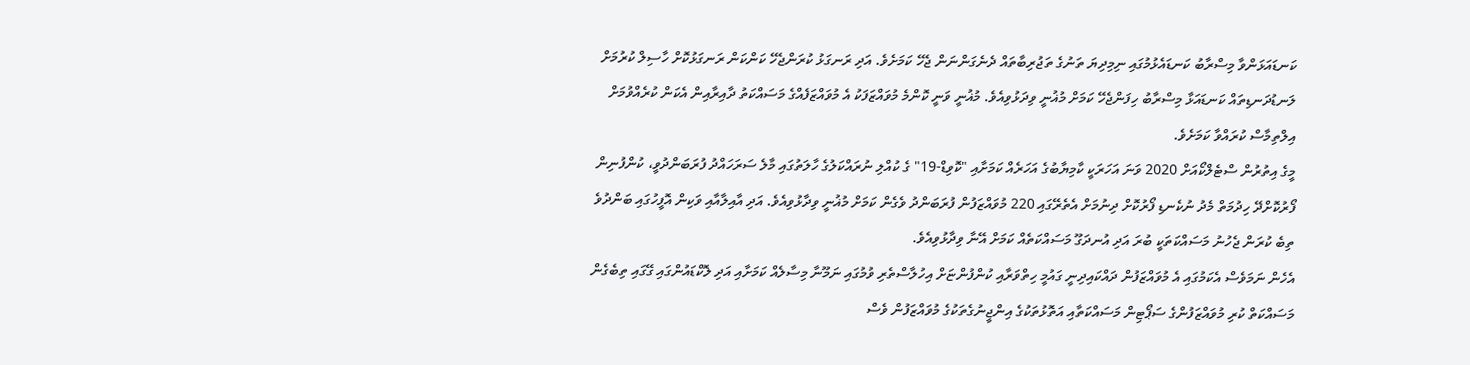ކަނޑައަޅަންވާ މިސްރާބު ކަނޑައެޅުމުގައި ނިމިދިޔަ ތަނުގެ ތަޖުރިބާތައް ދެނެގަންނަން ޖެހޭ ކަމަށެވެ. އަދި ރަނގަޅު ކުރަންޖެހޭ ކަންކަން ރަނގަޅުކޮށް ހާސިލް ކުރުމަށް ލަނޑުދަނޑިތައް ކަނޑައަޅާ މިސްރާބު ހިފަންޖެހޭ ކަމަށް މުޣުނީ ވިދަޅުވިއެވެ. މުޣުނީ ވަނީ ކޮންމެ މުވައްޒަފަކު އެ މުވައްޒަފެއްގެ މަސައްކަތު ދާއިރާއިން އެކަން ކުރެއްވުމަށް އިލްތިމާސް ކުރައްވާ ކަމަށެވެ.
މީގެ އިތުރުން ސްޓެލްކޯއަށް 2020 ވަނަ އަހަރަކީ ކާމިޔާބުގެ އަހަރެއް ކަމަށާއި "ކޮވިޑް-19" ގެ ކުއްލި ނުރައްކަލުގެ ހާލަތުގައި މާލެ ސަރަހައްދު ފުރަބަންދުވީ، ކުންފުނިން ފޯރުކޮށްދޭ ހިދުމަތް މެދު ނުކެނޑި ފޯރުކޮށް ދިނުމަށް އެތެރޭގައި 220 މުވައްޒަފުން ފުރަބަންދު ވެގެން ކަމަށް މުޣުނީ ވިދާޅުވިއެވެ. އަދި އާއިލާއާއި ވަކިން އޮފީހުގައި ބަންދުވެ ތިބެ ކުރަން ޖެހުނު މަސައްކަތަކީ ބުރަ އަދި އުނދަގޫ މަސައްކަތެއް ކަމަށް އޭނާ ވިދާޅުވިއެވެ.
އެހެން ނަމަވެސް އެކަމުގައި އެ މުވައްޒަފުން ދައްކައިދިނީ ގައުމީ ހިތްވަރާއި ކުންފުންޏަށް އިހުލާސްތެރި ވުމުގައި ނަމޫނާ މިސާލެއް ކަމަށާއި އަދި ލޮކްޑައުންގައި ގޭގައި ތިބެގެން މަސައްކަތް ކުރި މުވައްޒަފުންގެ ސަޕޯޓިން މަސައްކަތާއި އަތޮޅުތަކުގެ އިންޖީނުގެތަކުގެ މުވައްޒަފުން ވެސް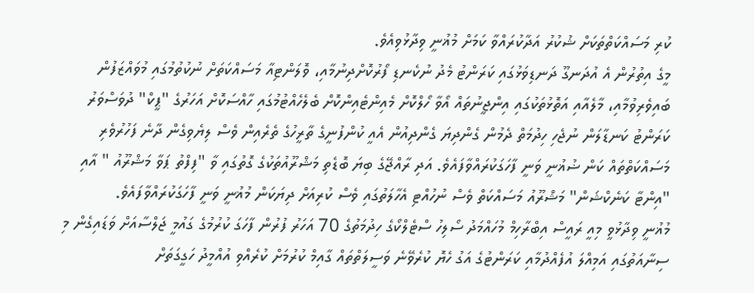ކުރި މަސައްކަތްތަކަށް ޝުކުރު އަދާކުރައްވާ ކަމަށް މުޣުނީ ވިދާޅުވިއެވެ.
މީގެ އިތުރުން އެ އުދަނގޫ ދަނޑިވަޅުގައި ކަރަންޓު މެދު ނުކެނޑި ފޯރުކޮށްދިނުމާއި، ވޮލަންޓިއާ މަސައްކަތަށް ނުކުތުމުގައި މުވައްޒަފުން ބައިވެރިވުމާއި، މާލެއާއި އަތޮޅުތަކުގައި އިންޖީނުތައް އޯވާ ހޯލްކޮށް މެއިންޓެއިންކޮށް ބެލެހެއްޓުމުގައި ހާއްސަކޮށް އަހަރުގެ "ޕީކް" ދުވަސްވަރު ކަރަންޓު ކަނޑާލަން ނުޖެހި ހިދުމަތް ދެމުން ގެންދިޔަ ގެންދިއުން އެއީ ކުންފުނީގެ ތާރީހުގެ ތެރެއިން ވެސް ލިޔެވިގެން ދާނެ ފަހުރުވެރި މަސައްކަތްތައް ކަން ޟުޣުނީ ވަނީ ފާހަގަކުރައްވާފައެވެ. އަދި ރާއްޖޭގެ ބިޔަ ބޮޑެތި މަޝްރޫއުތަކުގެ ގޮތުގައި ވާ "ފިފްތު ޕަވާ މަޝްރޫއު " އާއި "އިންޓާ ކަނެކްޝަން" މަޝްރޫއު މަސައްކަތް ވެސް ނުހުއްޓި އެހާލަތުގައި ވެސް ކުރިއަށް ދިޔަކަން މުޣުނީ ވަނީ ފާހަގަކުރައްވާފައެވެ.
މުޣުނީ ވިދާޅުވީ މިއީ ރައީސް އިބްރާހިމް މުހައްމަދު ސޯލިހު ސްޓެލްކޯގެ ހިދުމަތުގެ 70 އަހަރު ފުރުން ފާހަގަ ކުރުމުގެ ގައުމީ ޖަލްސާއަށް ވަޑައިގެން މި ސިނާއަތުގައި އަމިއްލަ އުފެއްދުމާއި ކަރަންޓުގެ އަގު ހެޔޮ ކުރެވޭނެ ވަސީލަތްތައް ގާއިމް ކުރުމަށް ކުރެއްވި އުއްމީދު ހަގީގަތަށް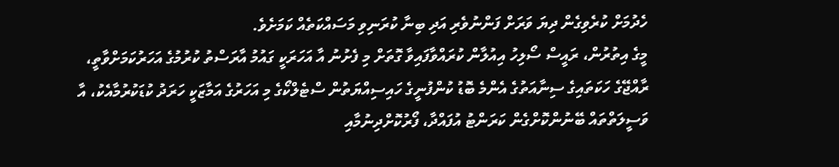ހެދުމަށް ކުރެވިގެން ދިޔަ ވަރަށް ފަންނުވެރި އަދި ބިނާ ކުރަނިވި މަސައްކަތެއް ކަމަށެވެ.
މީގެ އިތުރުން، ރައީސް ސޯލިހު އިއުލާން ކުރައްވާފައިވާ ގޮތަށް މި ފެށުނު އާ އަހަރަކީ ގައުމު އާރަސްތު ކުރުމުގެ އަހަރުކަމަށްވާތީ، ރާއްޖޭގެ ހަކަތައިގެ ސިނާއަތުގެ އެންމެ ބޮޑު ކުންފުނީގެ ހައިސިއްޔަތުން ސްޓެލްކޯގެ މި އަހަރުގެ އަމާޒަކީ ހަރަދު ކުޑަކުރުމާއެކު، އާ ވަސީލަތްތައް ބޭނުންކޮށްގެން ކަރަންޓު އުފައްދާ، ފޯރުކޮށްދިނުމާއި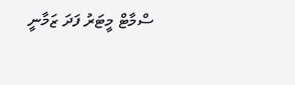ސްމާޓް މީޓަރު ފަދަ ޒަމާނީ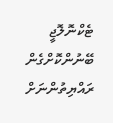ޓެކްނޮލޮޖީ ބޭނުންކޮށްގެން ރައްޔިތުންނަށް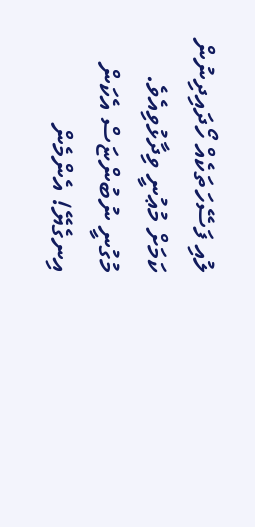ލުއި ފަސޭހަތަކެއް ހޯދައިދިނުން ކަމަށް މުޢުނީ ވިދާޅުވިއެވެ.
މުގުނީ ނުބުންޏަސް އެކަން އިނގެޔޭ! އެންމެން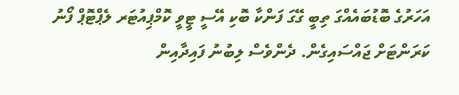އަހަރުގެ ބޮޑުބައެއްގަ ތިބީ ގޭގަ ފަންކާ ބޮކި އޭސީ ޓީވީ ކޮމްޕިއުޓަރ ލެޕްޓޮޕް ފޯނު ކަރަންޓަށް ޖައްސައިގެން. ދެންވެސް ލިބުނު ފައިދާއިން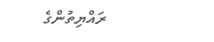ރައްޔިތުންގެ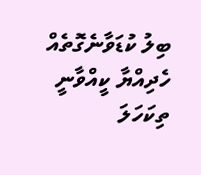ބިލު ކުޑަވާނެގޮތެއް ހެދިއްޔާ ކީއްވާނީ ތިކަހަލަ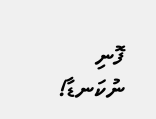ފޮނި ނުކަނޑާ!